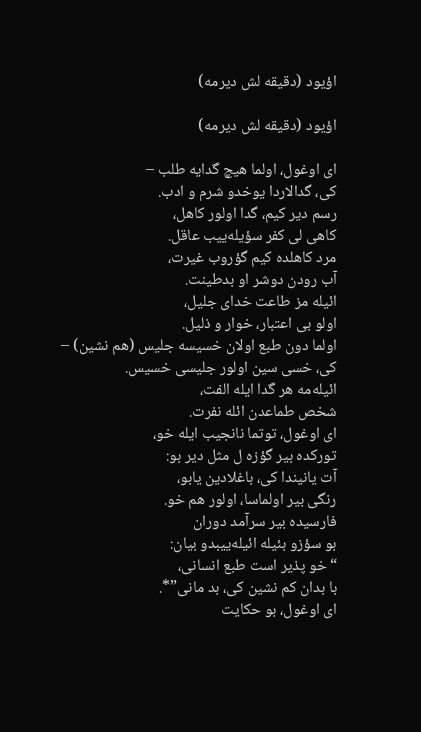اؤیود (دقیقه لش دیرمه)

اؤیود (دقیقه لش دیرمه)

ای اوغول، اولما هیچ گدایه طلب –
کی، گدالاردا یوخدو شرم و ادب.
رسم دیر کیم، گدا اولور کاهل،
کاهی لی کفر سؤیله‌ییب عاقل.
مرد کاهلده کیم گؤروب غیرت،
آب رودن دوشر او بدطینت.
ائیله مز طاعت خدای جلیل،
اولو بی اعتبار، خوار و ذلیل.
اولما دون طبع اولان خسیسه جلیس (هم نشین) –
کی، خسی سین اولور جلیسی خسیس.
ائیله‌مه هر گدا ایله الفت،
شخص طماعدن ائله نفرت.
ای اوغول، توتما نانجیب ایله خو،
تورکده بیر گؤزه ل مثل دیر بو:
آت یانیندا کی، باغلادین یابو،
رنگی بیر اولماسا، اولور هم خو.
فارسیده بیر سرآمد دوران
بو سؤزو بئیله ائیله‌ییبدو بیان:
“خو پذیر است طبع انسانی،
با بدان کم نشین کی، بد مانی”*.
ای اوغول، بو حکایت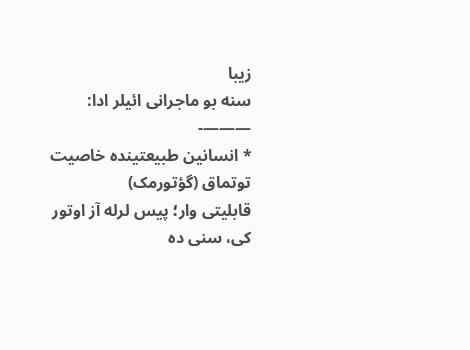زیبا
سنه بو ماجرانی ائیلر ادا:
———-
* انسانین طبیعتینده خاصیت توتماق (گؤتورمک)
قابلیتی وار؛ پیس لرله آز اوتور کی، سنی ده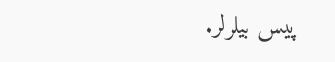پیس بیلرلر.